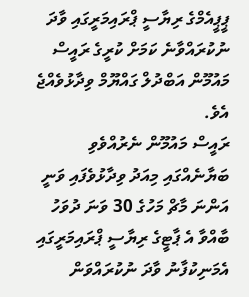ޕީޕީއެމްގެ ރިޔާސީ ޕްރައިމަރީގައި ވާދަ ނުކުރައްވާނެ ކަމަށް ކުރީގެ ރައީސް މައުމޫން އަބްދުލް ގައްޔޫމް ވިދާޅުވެއްޖެ އެވެ.
ރައީސް މައުމޫން ނެރުއްވެވި ބަޔާނެއްގައި މިއަދު ވިދާޅުވެފައި ވަނީ އަންނަ މާޗް މަހުގެ 30 ވަނަ ދުވަހު ބާއްވާ އެ ޕާޓީގެ ރިޔާސީ ޕްރައިމަރީގައި އެމަނިކުފާނު ވާދަ ނުކުރައްވަން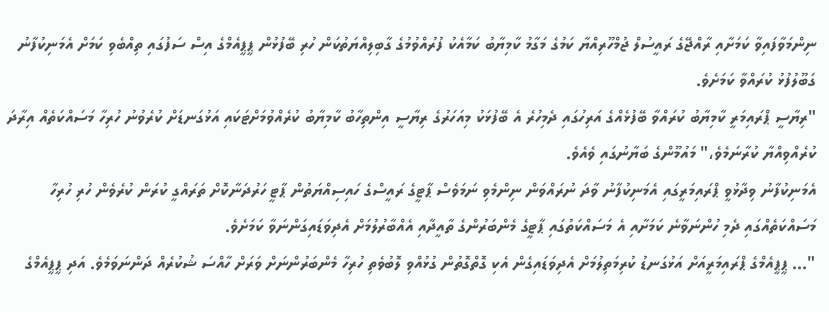ނިންމަވާފައިވާ ކަމަށާއި ރާއްޖޭގެ ރައީސުލް ޖުމްހޫރިއްޔާ ކަމުގެ މަގާމު ކާމިޔާބު ކަމާއެކު ފުރުއްވުމުގެ ގާބިލިއްޔަތުކަން ހުރި ބޭފުޅުން ޕީޕީއެމްގެ އިސް ސަފުގައި ތިއްބެވި ކަމަށް އެމަނިކުފާނު ގަބޫލުފުޅު ކުރައްވާ ކަމަށެވެ.
"ރިޔާސީ ޕްރައިމަރީ ކާމިޔާބު ކުރައްވާ ބޭފުޅެއްގެ އަރިހުގައި ދެމިހުރެ އެ ބޭފުޅަކު މިއަހަރުގެ ރިޔާސީ އިންތިހާބު ކާމިޔާބު ކުރެއްވުމަށްޓަކައި އަޅުގަނޑަށް ކުރެވުނު ހުރިހާ މަސައްކަތެއް އިރާދަ ކުރެއްވިއްޔާ ކުރާނަމެވެ،" މައުމޫންގެ ބަޔާނުގައި ވެއެވެ.
އެމަނިކުފާނު ވިދާޅުވީ ޕްރައިމަރީގައި އެމަނިކުފާނު ވާދަ ނުރައްވަން ނިންމެވި ނަމަވެސް ޕާޓީގެ ރައީސްގެ ހައިސިއްޔަތުން ޕާޓީ ހަރުދަނާކޮށް ތަރައްގީ ކުރަން ކުރެވެން ހުރި ހުރިހާ މަސައްކަތެއްގައި ދެމި ހުންނަވާނެ ކަމަށާއި އެ މަސައްކަތުގައި ޕާޓީގެ މެންބަރުންގެ ތާއީދާއި އެއްބާރުލުމަށް އެދިވަޑައިގަންނަވާ ކަމަށެވެ.
"... ޕީޕީއެމްގެ ޕްރައިމަރީއަށް އަޅުގަނޑު ކުރިމަތިލުމަށް އެދިވަޑައިގެން އެކި ގޮތްގޮތުން ގުޅުއްވި ލޮބުވެތި ހުރިހާ މެންބަރުންނަށް ވަރަށް ހާއްސަ ޝުކުރެއް ދަންނަވަމެވެ. އަދި ޕީޕީއެމްގެ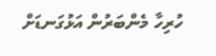ހުރިހާ މެންބަރުން އަޅުގަނޑަށް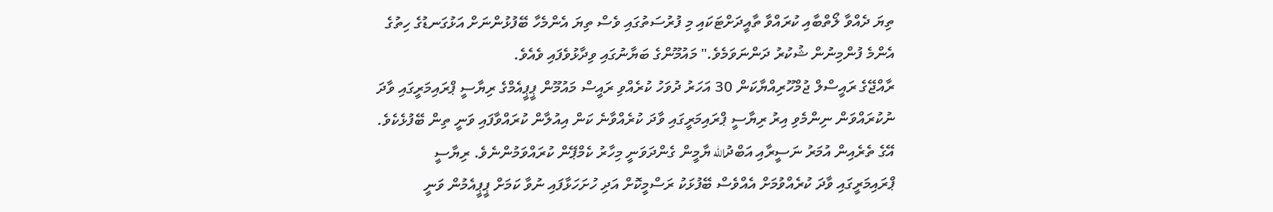ތިޔަ ދެއްވާ ލޯތްބާއި ކުރައްވާ ތާއީދަށްޓަކައި މި ފުރުސަތުގައި ވެސް ތިޔަ އެންމެހާ ބޭފުޅުންނަށް އަޅުގަނޑުގެ ހިތުގެ އެންމެ ފުންމިނުން ޝުކުރު ދަންނަވަމެވެ." މައުމޫންގެ ބަޔާނުގައި ވިދާޅުވެފައި ވެއެވެ.
ރާއްޖޭގެ ރައީސްލް ޖުމްހޫރިއްޔާކަން 30 އަހަރު ދުވަހު ކުރެއްވި ރައީސް މައުމޫން ޕީޕީއެމްގެ ރިޔާސީ ޕްރައިމަރީގައި ވާދަ ނުކުރައްވަން ނިންމެވި އިރު ރިޔާސީ ޕްރައިމަރީގައި ވާދަ ކުރެއްވާނެ ކަން އިއުލާން ކުރައްވާފައި ވަނީ ތިން ބޭފުޅެކެވެ. އޭގެ ތެރެއިން އުމަރު ނަސީރާއި އަބްދުالله ޔާމީން ގެންދަވަނީ މިހާރު ކެމްޕޭން ކުރައްވަމުންނެވެ. ރިޔާސީ ޕްރައިމަރީގައި ވާދަ ކުރެއްވުމަށް އެއްވެސް ބޭފުޅަކު ރަސްމީކޮށް އަދި ހުށަހަޅާފައި ނުވާ ކަމަށް ޕީޕީއެމުން ވަނީ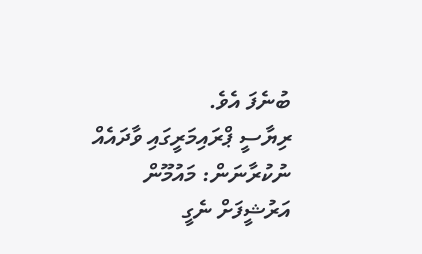ބުނެފަ އެވެ.
ރިޔާސީ ޕްރައިމަރީގައި ވާދައެއް ނުކުރާނަން: މައުމޫން
އަރުޝީފަށް ނެގީ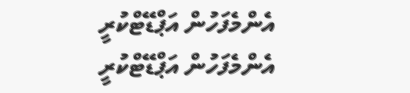އެންމެފަހުން އަޕްޑޭޓްކުރީ
އެންމެފަހުން އަޕްޑޭޓްކުރީ